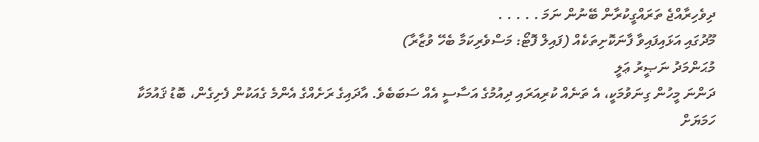ދިވެހިރާއްޖެ ތަރައްގީކުރާން ބޭނުން ނަމަ . . . . .
މޫދުގައި އަޅައިފައިވާ ފާނަކޮށިތަކެއް (ފައިލް ފޮޓޯ: މަސްވެރިކަމާ ބެހޭ ވުޒާރާ)
މުޙަންމަދު ނަޞީރު ޢަލީ
ދަންނަ މީހުން ގިނަވުމަކީ، އެ ތަނެއް ކުރިއަރައި ދިއުމުގެ އަސާސީ އެއް ސަބަބެވެ. އާދައިގެ ރަށެއްގެ އެންމެ ގެއަކުން ފެށިގެން، ބޮޑު ޤައުމަކާ ހަމަޔަށް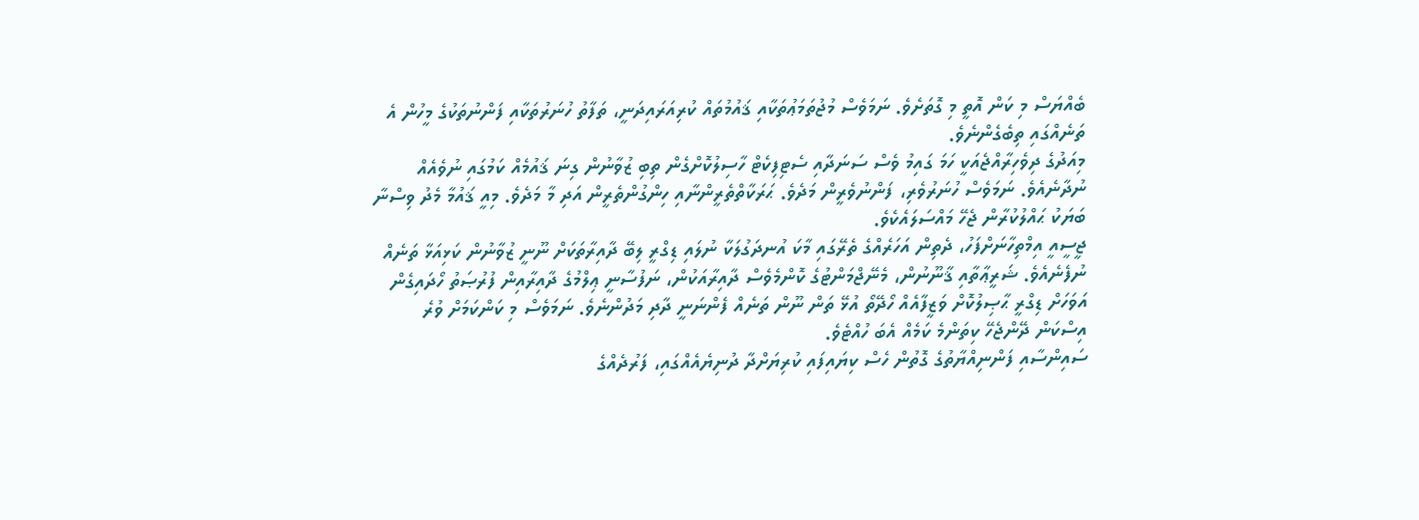ބެއްޔަސް މި ކަން އޮތީ މި ގޮތަށެވެ. ނަމަވެސް މުޖުތަމަޢުތަކާއި ޤައުމުތައް ކުރިއަރައިދަނީ، ތަފާތު ހުނަރުތަކާއި ފަންނުތަކުގެ މީހުން އެ ތަނެއްގައި ތިބެގެންނެވެ.
މިއަދުގެ ދިވެހިރާއްޖެއަކީ ހަމަ ގައިމު ވެސް ސަނަދާއި ސެޓިފިކެޓް ހާސިލުކޮށްގެން ތިބި ޒުވާނުން ގިނަ ޤައުމެއް ކަމުގައި ނުވެއެއް ނުދާނެއެވެ. ނަމަވެސް ހުނަރުވެރި، ފަންނުވެރީން މަދެވެ. ޙަރަކާތްތެރީންނާއި ހިންގުންތެރީން އަދި މާ މަދެވެ. މިއީ ޤައުމާ މެދު ވިސްނާ ބަޔަކު ޙައްލުކުރާން ޖެހޭ މައްސަލައެކެވެ.
ޖީސީއީ އިމްތިހާނަށްފަހު، ދެތިން އަހަރެއްގެ ތެރޭގައި މާކަ އުނދަގުލަކާ ނުލައި ޑިގްރީ ލިބޭ ދާއިރާތަކަށް ނޫނީ ޒުވާނުން ކަޅިއަޅާ ތަނެއް ނުފެނެއެވެ. ޝަރީޢާތާއި ޤާނޫނުން، މެނޭޖްމަންޓުގެ ކޮންމެވެސް ދާއިރާއަކުން، ނަފުސާނީ ޢިލްމުގެ ދާއިރާއިން ފުރުޞަތު ހޯދައިގެން އަވަހަށް ޑިގްރީ ޙާޞިލުކޮށް ވަޒީފާއެއް ހޯދޭތޯ އުޅޭ ތަން ނޫން ތަނެއް ފެންނަނީ ދާދި މަދުންނެވެ. ނަމަވެސް މި ކަންކަމަށް ވުރެ އިސްކަން ދޭންޖެހޭ ކިތަންމެ ކަމެއް އެބަ ހުއްޓެވެ.
ސައިންސާއި ފަންނިއްޔާތުގެ ގޮތުން ހެސް ކިޔައިފައި ކުރިޔަށްދާ ދުނިޔެއެއްގައި، ފަރުދެއްގެ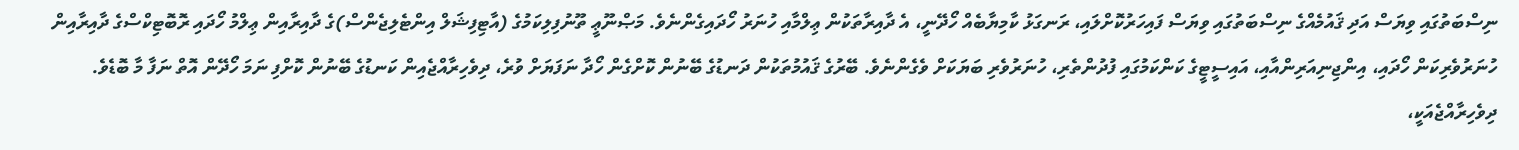ނިސްބަތުގައި ވިޔަސް އަދި ޤައުމެއްގެ ނިސްބަތުގައި ވިޔަސް ފައިހަރުކޮށްލައި، ރަނގަޅު ކާމިޔާބެއް ހޯދޭނީ، އެ ދާއިރާތަކުން ޢިލްމާއި ހުނަރު ހޯދައިގެންނެވެ. މަޞްނޫޢީ ތޫނުފިލިކަމުގެ (އާޓިފިޝަލް އިންޓެލިޖެންސް)ގެ ދާއިރާއިން ޢިލްމު ހޯދައި ރޮބޮޓިކްސްގެ ދާއިރާއިން ހުނަރުވެރިކަން ހޯދައި، އިންޖިނިއަރިންއާއި، އައިސީޓީގެ ކަންކަމުގައި ފުދުންތެރި، ހުނަރުވެރި ބަޔަކަށް ވެގެންނެވެ. ބޭރުގެ ޤައުމުތަކުން ދަނޑުގެ ބޭނުން ކޮށްގެން ހޯދާ ނަފަޔަށް ވުރެ، ދިވެހިރާއްޖެއިން ކަނޑުގެ ބޭނުން ކޮށްފި ނަމަ ހޯދޭން އޮތް ނަފާ މާ ބޮޑެވެ. ދިވެހިރާއްޖެއަކީ،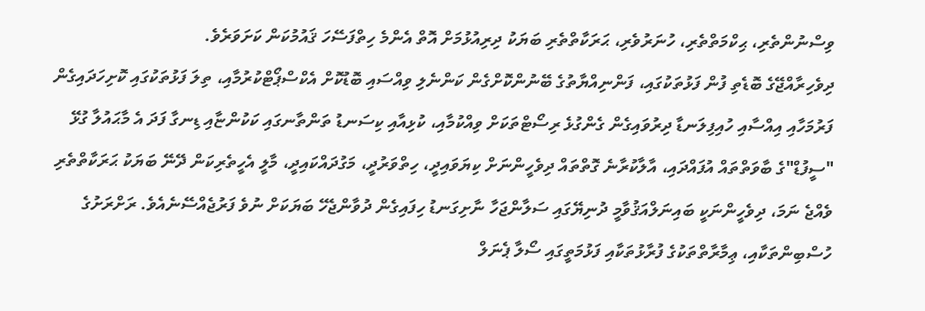ވިސްނުންތެރި، ޙިކްމަތްތެރި، ހުނަރުވެރި، ޙަރަކާތްތެރި ބަޔަކު ދިރިއުޅުމަށް އޮތް އެންމެ ހިތްފަސޭހަ ޤައުމުކަން ކަށަވަރެވެ.
ދިވެހިރާއްޖޭގެ ބޮޑެތި ފުން ފަޅުތަކުގައި، ފަންނިއްޔާތުގެ ބޭނުންކޮށްގެން ކަންނެލި ވިއްސައި ބޮޑުކޮށް އެކްސްޕޯޓްކުރުމާއި، ތިލަ ފަޅުތަކުގައި ކޮށިހަދައިގެން ފަރުމަހާއި އިއްސާއި ހުއިފިލަނޑާ ދިރުވައިގެން ގެންގުޅެ ރިސޯޓްތަކަށް ވިއްކުމާއި، ކުޅިއާއި ކިސަނޑު ތަންތާނގައި ކަކުންޏާއި ޑިނގާ ފަދަ އެ މާޙައުލާ ގުޅޭ "ސީފުޑް"ގެ ބާވަތްތައް އުފައްދައި، އާލާކުރާނެ ގޮތްތައް ދިވެހީންނަށް ކިޔަވައިދީ، ހިތްވަރުދީ، މަގުދައްކައިދީ، މާލީ އެހީތެރިކަން ދޭނޭ ބަޔަކު ޙަރަކާތްތެރި ވެއްޖެ ނަމަ، ދިވެހީންނަކީ ބައިނަލްއަޤުވާމީ ދުނިޔޭގައި ސަލާންޖަހާ ނާށިގަނޑު ހިފައިގެން ދުވާންޖެހޭ ބަޔަކަށް ނުވެ ފަރުޖެއްސޭނެއެވެ. ރަށްރަށުގެ ހުސްބިންތަކާއި، ޢިމާރާތްތަކުގެ ފުރާޅުތަކާއި ފަޅުމަތީގައި ސޯލާ ޕެނަލް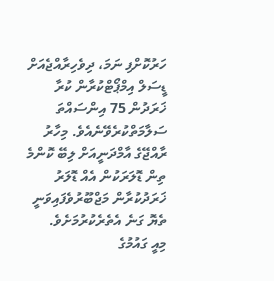ހަރުކޮށްފި ނަމަ، ދިވެހިރާއްޖެއަށް ޑީސަލް އިމްޕޯޓްކުރާން ކުރާ ޚަރަދުން 75 އިންސައްތަ ސަލާމަތްކުރެވޭނެއެވެ. މިހާރު ރާއްޖޭގެ އާމްދަނީއަށް ލިބޭ ކޮންމެ ތިން ޑޮލަރަކުން އެއް ޑޮލަރު ޚަރަދުކުރާން މަޖްބޫރުވެފައިވަނީ ތެޔޮ ގަނެ އެތެރެކުރުމަށެވެ.
މިއީ ގައުމުގެ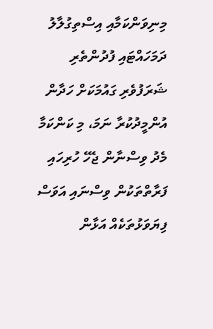މިނިވަންކަމާއި އިސްތިގުލާލު ދަމަހައްޓައި ފުދުންތެރި ޝަރަފުވެރި ގައުމަކަށް ހަދާން އުންމީދުކުރާ ނަމަ، މި ކަންކަމާ މެދު ވިސްނާން ޖެހޭ ހުރިހައި ފަރާތްތަކުން ވިސްނައި އަވަސް ފިޔަވަޅުތަކެއް އަޅާން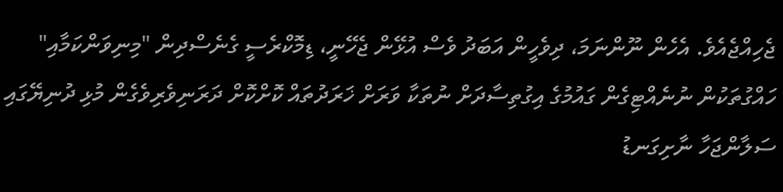ޖެހިއްޖެއެވެ. އެހެން ނޫންނަމަ، ދިވެހީން އަބަދު ވެސް އުޅޭން ޖެހޭނީ، ޑިމޮކްރެސީ ގެނެސްދިން "މިނިވަންކަމާއި" ހައްގުތަކުން ނުނެއްޓިގެން ގައުމުގެ އިގުތިސާދަށް ނުތަކާ ވަރަށް ޚަރަދުތައް ކޮށްކޮށް ދަރަނިވެރިވެގެން މުޅި ދުނިޔޭގައި ސަލާންޖަހާ ނާށިގަނޑު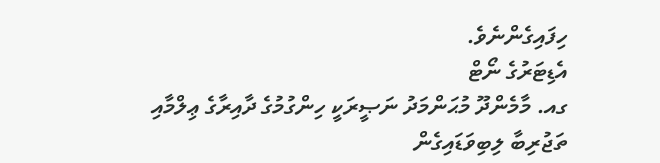ހިފައިގެންނެވެ.
އެޑިޓަރުގެ ނޯޓް
ގއ. މާމެންދޫ މުޙަންމަދު ނަޞީރަކީ ހިންގުމުގެ ދާއިރާގެ ޢިލްމާއި ތަޖުރިބާ ލިބިވަޑައިގެން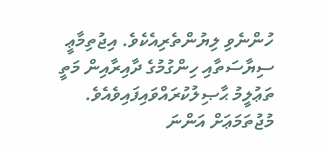ހުންނެވި ލިޔުންތެރިއެކެވެ. އިޖުތިމާޢީ ސިޔާސަތާއި ހިންގުމުގެ ދާއިރާއިން މަތީ ތަޢުލީމު ޙާޞިލުކުރައްވައިފައިވެއެވެ. މުޖުތަމަޢަށް އަންނަ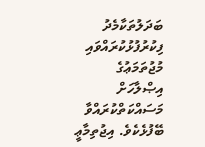ބަދަލުތަކާމެދު ފިކުރުފުޅުކުރައްވައި މުޖުތަމަޢުގެ އިޞްލާހަށް މަސައްކަތްކުރައްވާ ބޭފުޅެކެވެ. އިޖުތިމާޢީ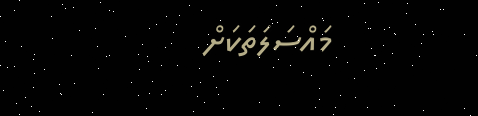މައްސަލަތަކަށް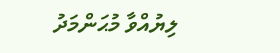ލިޔުއްވާ މުޙަންމަދު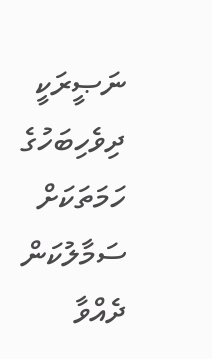ނަޞީރަކީ ދިވެހިބަހުގެ ހަމަތަކަށް ސަމާލުކަން ދެއްވާ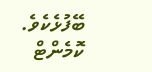ބޭފުޅެކެވެ.
ކޮމެންޓް